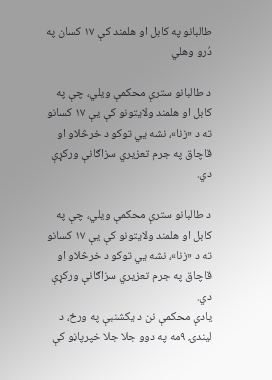طالبانو په کابل او هلمند کې ۱۷ کسان په دُرو وهلي

د طالبانو سترې محکمې ویلي، چې په کابل او هلمند ولایتونو کې یې ۱۷ کسانو ته د «زنا»، نشه يي توکو د خرڅلاو او قاچاق په جرم تعزیري سزاګانې ورکړې دي.

د طالبانو سترې محکمې ویلي، چې په کابل او هلمند ولایتونو کې یې ۱۷ کسانو ته د «زنا»، نشه يي توکو د خرڅلاو او قاچاق په جرم تعزیري سزاګانې ورکړې دي.
یادې محکمې نن د یکشنبې په ورځ، د لیندۍ ۹مه په دوو جلا جلا خپرپاڼو کې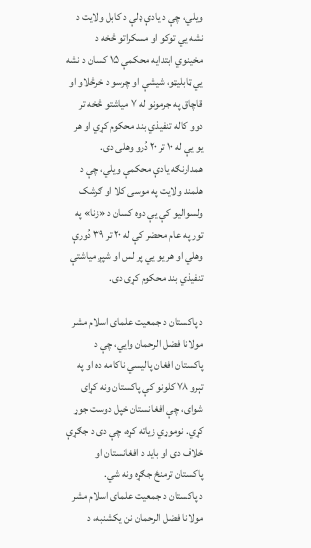ویلي، چې د یادې ډلې د کابل ولایت د نشه يي توکو او مسکراتو څخه د مخینوي ابتدایه محکمې ۱۵ کسان د نشه يي ټابلیټو، شیشې او چرسو د خرڅلاو او قاچاق په جرمونو له ۷ میاشتو څخه تر دوو کاله تنفیذي بند محکوم کړي او هر یو يې له ۱۰ تر ۲۰ دُرو وهلی دی.
همدارنګه یادې محکمې ویلي، چې د هلمند ولایت په موسی کلا او ګرشک ولسوالیو کې یې دوه کسان د «زنا» په تور په عام محضر کې له ۲۰ تر ۳۹ دُورې وهلي او هر یو يي پر لس او شپږ میاشتې تنفیذي بند محکوم کړی دی.

د پاکستان د جمعیت علمای اسلام مشر مولانا فضل الرحمان وايي، چې د پاکستان افغان پالیسي ناکامه ده او په تېرو ۷۸ کلونو کې پاکستان ونه کړای شوای، چې افغانستان خپل دوست جوړ کړي. نوموړي زیاته کړه، چې دی د جګړې خلاف دی او باید د افغانستان او پاکستان ترمنځ جګړه ونه شي.
د پاکستان د جمعیت علمای اسلام مشر مولانا فضل الرحمان نن یکشنبه، د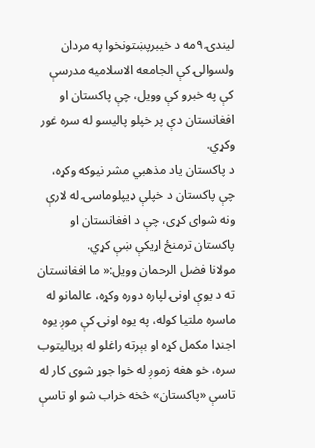لیندۍ ۹مه د خیبرپښتونخوا په مردان ولسوالۍ کې الجامعه الاسلامیه مدرسې کې په خبرو کې وویل، چې پاکستان او افغانستان دې پر خپلو پالیسو له سره غور وکړي.
د پاکستان یاد مذهبي مشر نیوکه وکړه، چې پاکستان د خپلې ډيپلوماسۍ له لارې ونه شوای کړی، چې د افغانستان او پاکستان ترمنځ اړیکې ښې کړي.
مولانا فضل الرحمان وویل:« ما افغانستان ته د یوې اونۍ لپاره دوره وکړه، عالمانو له ماسره ملتیا کوله، په یوه اونۍ کې موږ یوه اجنډا مکمل کړه او بېرته راغلو له بریالیتوب سره، خو هغه زموږ له خوا جوړ شوی کار له تاسې «پاکستان» څخه خراب شو او تاسې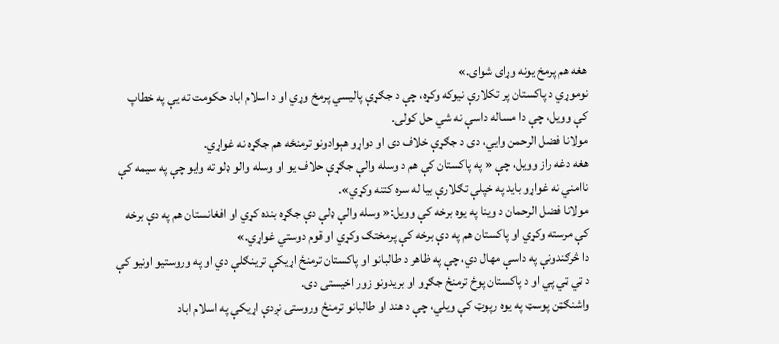هغه هم پرمخ یونه وړای شوای.»
نوموړي د پاکستان پر تکلارې نیوکه وکړه، چې د جګړې پالیسي پرمخ وړي او د اسلام اباد حکومت ته یې په خطاپ کې وویل، چې دا مساله داسې نه شي حل کولی.
مولانا فضل الرحمن وايي، دی د جګړې خلاف دی او دواړو هېوادونو ترمنځه هم جګړه نه غواړي.
هغه دغه راز وویل، چې « په پاکستان کې هم د وسله والې جګړې حلاف یو او وسله والو ډلو ته وایو چې په سیمه کې ناامني نه غواړو باید په خپلې تګلارې بیا له سره کتنه وکړي».
مولانا فضل الرحمان د وینا په یوه برخه کې وویل:« وسله والې ډلې دې جګړه بنده کړي او افغانستان هم په دې برخه کې مرسته وکړي او پاکستان هم په دې برخه کې پرمختګ وکړي او قوم دوستي غواړي.»
دا څرګندونې په داسې مهال دي، چې په ظاهر د طالبانو او پاکستان ترمنځ اړیکې ترینګلې دي او په وروستیو اونیو کې د ټي ټي پي او د پاکستان پوځ ترمنځ جګړو او بریدونو زور اخیستی دی.
واشنګټن پوسټ په یوه رپوټ کې ویلي، چې د هند او طالبانو ترمنځ وروستۍ نږدې اړیکې په اسلام اباد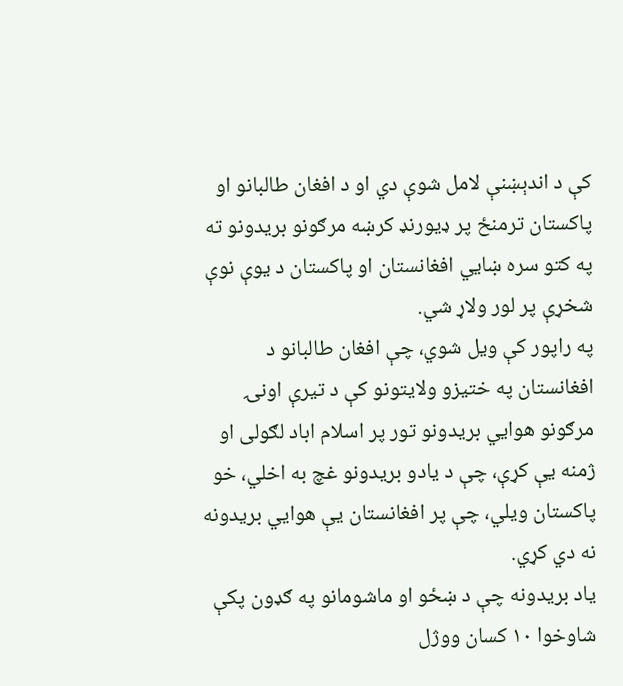کې د اندېښنې لامل شوې دي او د افغان طالبانو او پاکستان ترمنځ پر ډیورنډ کرښه مرګونو بریدونو ته په کتو سره ښايي افغانستان او پاکستان د یوې نوې شخړې پر لور ولاړ شي.
په راپور کې ویل شوي، چې افغان طالبانو د افغانستان په ختیزو ولایتونو کې د تیرې اونۍ مرګونو هوايي بریدونو تور پر اسلام اباد لګولی او ژمنه یې کړې، چې د یادو بریدونو غچ به اخلي، خو پاکستان ویلي، چې پر افغانستان یې هوايي بریدونه نه دي کړي.
یاد بریدونه چې د ښځو او ماشومانو په ګډون پکې شاوخوا ۱۰ کسان ووژل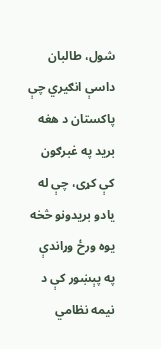شول، طالبان داسې انګیري چې پاکستان د هغه برید په غبرګون کې کړی، چې له یادو بریدونو څخه یوه ورځ وړاندې په پېښور کې د نیمه نظامي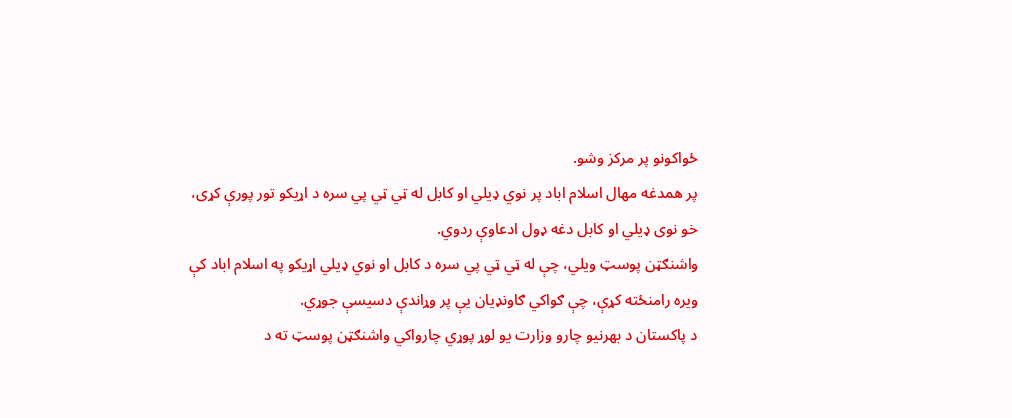ځواکونو پر مرکز وشو.
پر همدغه مهال اسلام اباد پر نوي ډیلي او کابل له ټي ټي پي سره د اړیکو تور پورې کړی، خو نوی ډیلي او کابل دغه ډول ادعاوې ردوي.
واشنګټن پوسټ ویلي، چې له ټي ټي پي سره د کابل او نوي ډیلي اړیکو په اسلام اباد کې ویره رامنځته کړې، چې ګواکي ګاونډیان یې پر وړاندې دسیسې جوړي.
د پاکستان د بهرنیو چارو وزارت یو لوړ پوړي چارواکي واشنګټن پوسټ ته د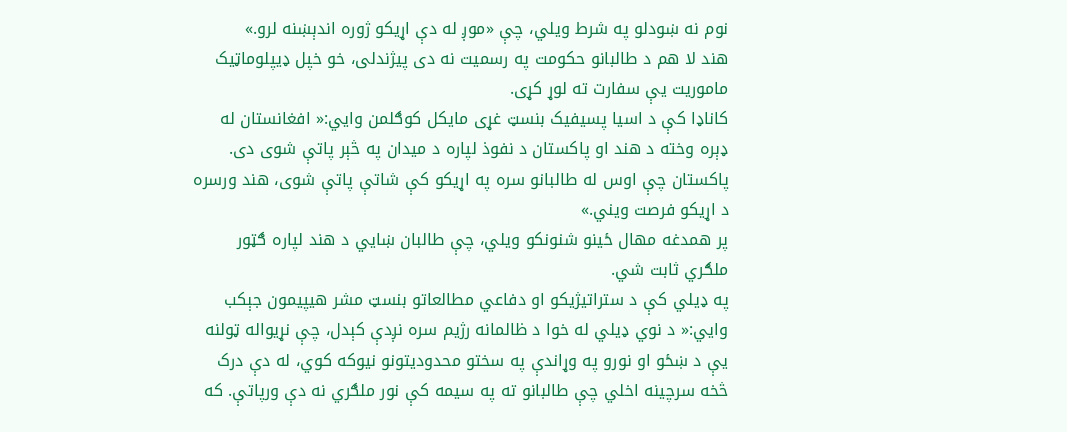نوم نه ښودلو په شرط ویلي، چې «موږ له دې اړیکو ژوره اندېښنه لرو.»
هند لا هم د طالبانو حکومت په رسمیت نه دی پیژندلی، خو خپل ډیپلوماټیک ماموریت یې سفارت ته لوړ کړی.
کاناډا کې د اسیا پسیفیک بنسټ غړی مایکل کوګلمن وايي:« افغانستان له ډېره وخته د هند او پاکستان د نفوذ لپاره د میدان په څېر پاتې شوی دی. پاکستان چې اوس له طالبانو سره په اړیکو کې شاتې پاتې شوی، هند ورسره د اړیکو فرصت ویني.»
پر همدغه مهال ځینو شنونکو ویلي، چې طالبان ښايي د هند لپاره ګټور ملګري ثابت شي.
په ډیلي کې د ستراتیژیکو او دفاعي مطالعاتو بنسټ مشر هیپیمون جېکب وايي:« د نوي ډیلي له خوا د ظالمانه رژیم سره نږدې کېدل، چې نړیواله ټولنه یې د ښځو او نورو په وړاندې په سختو محدودیتونو نیوکه کوي، له دې درک څخه سرچینه اخلي چې طالبانو ته په سیمه کې نور ملګري نه دې ورپاتې. که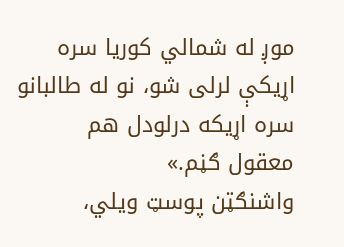موږ له شمالي کوریا سره اړیکې لرلی شو، نو له طالبانو سره اړیکه درلودل هم معقول ګڼم.»
واشنګټن پوسټ ویلي،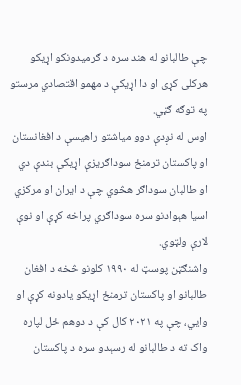چې طالبانو له هند سره د ګرمیدونکو اړیکو هرکلی کړی او دا اړیکې د مهمو اقتصادي مرستو په توګه ګڼي.
اوس له نږدې دوو میاشتو راهیسې د افغانستان او پاکستان ترمنځ سوداګریزې اړیکې بندې دي او طالبان سوداګر هڅوي چې د ایران او مرکزي اسیا هېوادنو سره سوداګري پراخه کړې او نوې لارې ولټوي.
واشنګټن پوسټ له ۱۹۹۰ کلونو څخه د افغان طالبانو او پاکستان ترمنځ اړیکو یادونه کړې او وايي، چې په ۲۰۲۱ کال کې د دوهم ځل لپاره واک ته د طالبانو له رسېدو سره د پاکستان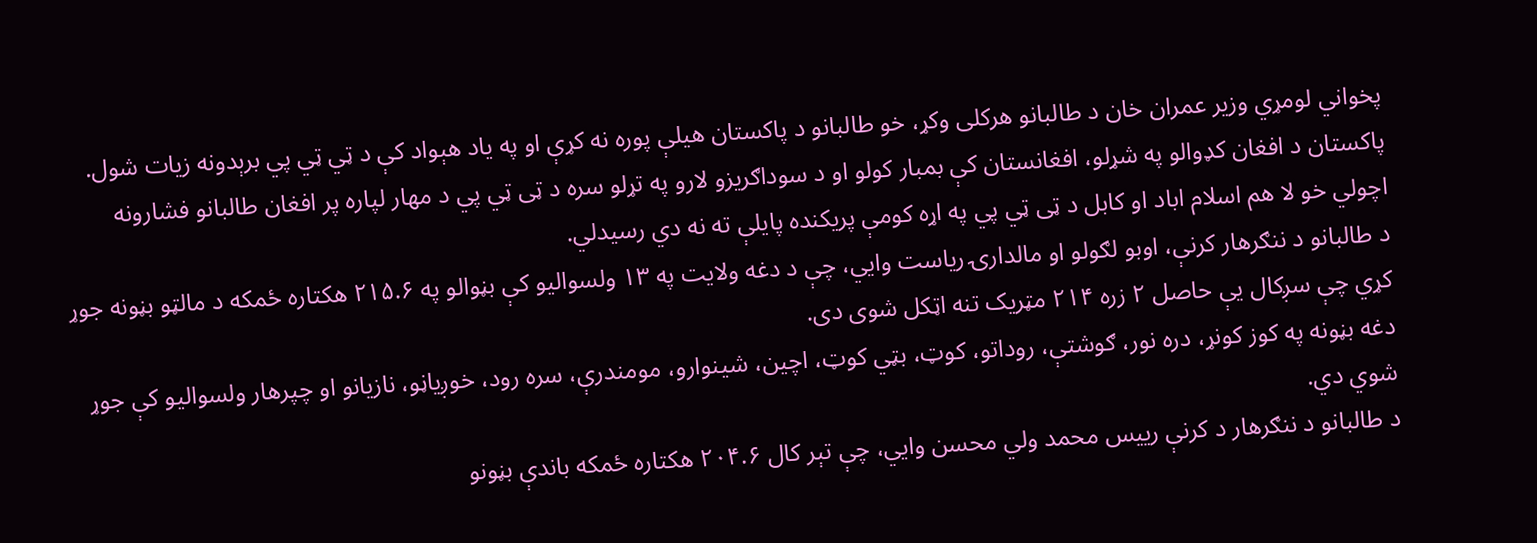پخواني لومړي وزیر عمران خان د طالبانو هرکلی وکړ، خو طالبانو د پاکستان هیلې پوره نه کړې او په یاد هېواد کې د ټي ټي پي برېدونه زیات شول.
پاکستان د افغان کډوالو په شړلو، افغانستان کې بمبار کولو او د سوداګریزو لارو په تړلو سره د ټی ټي پي د مهار لپاره پر افغان طالبانو فشارونه اچولي خو لا هم اسلام اباد او کابل د ټی ټي پي په اړه کومې پریکنده پایلې ته نه دي رسیدلي.
د طالبانو د ننګرهار کرنې، اوبو لګولو او مالدارۍ رياست وایي، چې د دغه ولایت په ۱۳ ولسواليو کې بڼوالو په ۲۱۵.۶ هکتاره ځمکه د مالټو بڼونه جوړ کړي چې سږکال يې حاصل ۲ زره ۲۱۴ مټريک تنه اټکل شوی دی.
دغه بڼونه په کوز کونړ، دره نور، ګوشتې، روداتو، کوټ، بټي کوټ، اچين، شينوارو، مومندرې، سره رود، خوږياڼو، نازيانو او چپرهار ولسواليو کې جوړ شوي دي.
د طالبانو د ننګرهار د کرنې ریيس محمد ولي محسن وايي، چې تېر کال ۲۰۴.۶ هکتاره ځمکه باندې بڼونو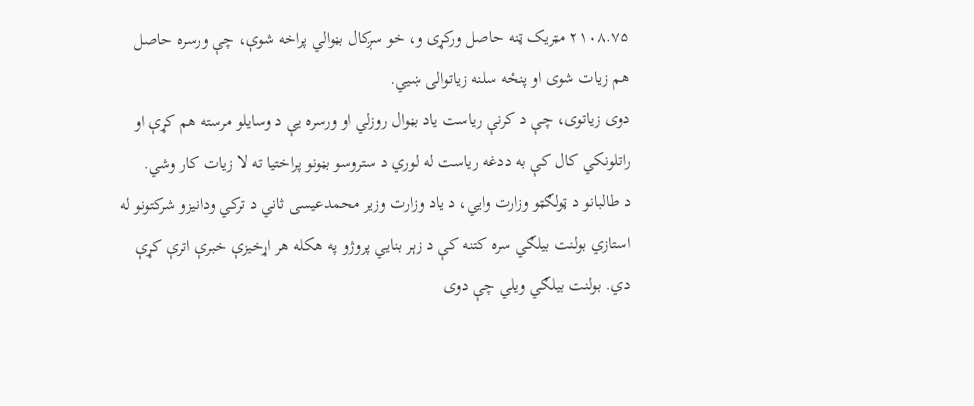۲۱۰۸.۷۵ مټریک ټنه حاصل ورکړی و، خو سږکال بڼوالي پراخه شوې، چې ورسره حاصل هم زيات شوی او پنځه سلنه زياتوالی ښيي.
دوی زیاتوی، چې د کرنې رياست ياد بڼوال روزلي او ورسره يې د وسايلو مرسته هم کړې او راتلونکي کال کې به ددغه رياست له لوري د ستروسو بڼونو پراختيا ته لا زيات کار وشي.
د طالبانو د ټولګټو وزارت وايي، د یاد وزارت وزیر محمدعیسی ثاني د ترکي ودانیزو شرکتونو له استازي بولنت بیلګي سره کتنه کې د زېر بنایي پروژو په هکله هر اړخیزې خبرې اترې کړې دي. بولنت بیلګي ویلي چې دوی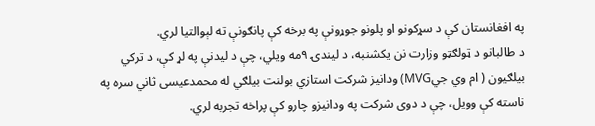په افغانستان کې د سړکونو او پلونو جوړونې په برخه کې پانګونې ته لېوالتیا لري.
د طالبانو د ټولګټو وزارت نن یکشنبه، د لیندۍ ۹مه ویلي، چې د لیدنې په لړ کې، د ترکي بیلګیون ( ام وي جيMVG) ودانیز شرکت استازي بولنت بیلګي له محمدعیسی ثاني سره په ناسته کې وویل، چې د دوی شرکت په ودانیزو چارو کې پراخه تجربه لري.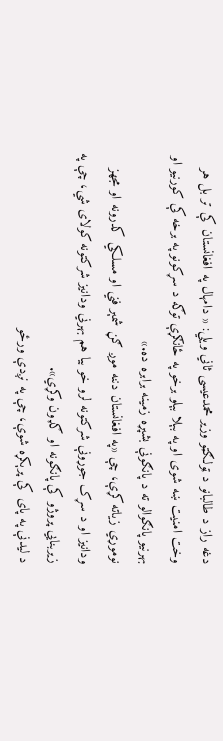دغه راز د طالبانو د ټولګټو وزیر محمدعیسی ثاني ویلي: « دامهال په افغانستان کې تر بل هر وخت امنيت ښه شوی او په بېلا بېلو برخو په ځانګړې توګه د سړکونو په برخه کې کورنيو او بهرنيو پانګوالو ته د پانګونې بشپړه زمينه برابره ده.»
نوموړي زیاته کړې، چې «په افغانستان دننه موږ ګڼ شمېر فني او مسلکي کدرونه او مجهز ودانیز او د سړک جوړونې شرکتونه لرو خو بیا هم بهرني ودانیز شرکتونه کولای شي، چې په زیربنایي پروژو کې پانګونه او ګډون وکړي».
د لیدنې په پای کې پرېکړه شوې، چې په نږدې ورځو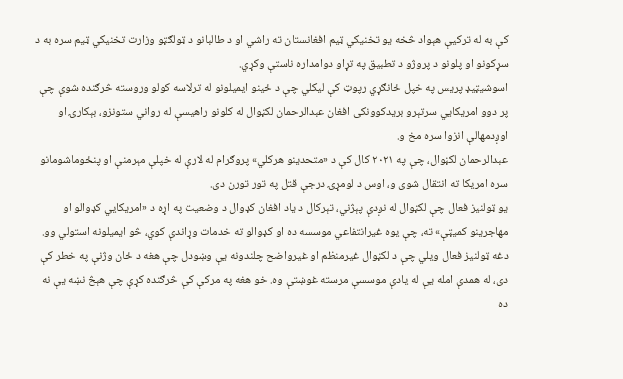کې به له ترکيې هېواد څخه یو تخنیکي ټیم افغانستان ته راشي او د طالبانو د ټولګټو وزارت تخنیکي ټیم سره به د سړکونو او پلونو د پروژو د تطبیق په تړاو دوامداره ناستې وکړي.
اسوشیټیډ پریس په خپل ځانګړي رپوټ کې لیکلي چې د ځینو ایمیلونو له ترلاسه کولو وروسته څرګنده شوې چې پر دوو امریکايي سرتېرو بریدکوونکی افغان عبدالرحمان لکڼوال له کلونو راهیسې له رواني ستونزو، بېکارۍ او اوږدمهالې انزوا سره مخ و.
عبدالرحمان لکڼوال، چې په ۲۰۲۱ کال کې د «متحدینو هرکلي» پروګرام له لارې له خپلې مېرمنې او پنځوماشومانو سره امریکا ته انتقال شوی و، اوس د لومړۍ درجې قتل په تور تورن دی.
یو ټولنیز فعال چې لکڼوال له نږدې پېژني، تېرکال د یاد افغان کډوال د وضعیت په اړه د «امریکایي کډوالو او مهاجرینو کمیټې» ته، چې یوه غیرانتفاعي موسسه ده او کډوالو ته خدمات وړاندې کوي، څو ایمیلونه استولي وو.
دغه ټولنیز فعال ویلي چې د لکڼوال غیرمنظم او غیرواضح چلندونه یې وښودل چې هغه د ځان وژنې په خطر کې دی، له همدې امله یې له یادې موسسې مرسته غوښتې وه. خو هغه په مرکې کې څرګنده کړې چې هېڅ نښه یې نه ده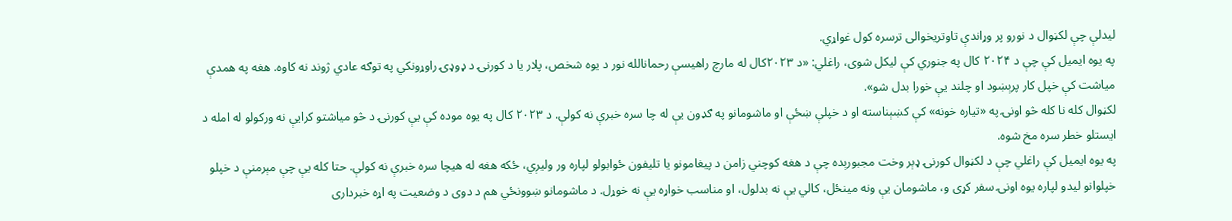لیدلې چې لکڼوال د نورو پر وړاندې تاوتریخوالی ترسره کول غواړي.
په یوه ایمیل کې چې د ۲۰۲۴ کال په جنوري کې لیکل شوی، راغلي: «د ۲۰۲۳کال له مارچ راهیسې رحمانالله نور د یوه شخص، پلار یا د کورنۍ د ډوډۍ راوړونکي په توګه عادي ژوند نه کاوه. هغه په همدې میاشت کې خپل کار پرېښود او چلند یې خورا بدل شو».
لکڼوال کله نا کله څو اونۍ په «تیاره خونه» کې کښېناسته او د خپلې ښځې او ماشومانو په ګډون یې له چا سره خبرې نه کولې. د ۲۰۲۳ کال په یوه موده کې یې کورنۍ د څو میاشتو کرایې نه ورکولو له امله د ایستلو خطر سره مخ شوه.
په یوه ایمیل کې راغلي چې د لکڼوال کورنۍ ډېر وخت مجبورېده چې د هغه کوچني زامن د پیغامونو یا تلیفون ځوابولو لپاره ور ولیږي، ځکه هغه له هیچا سره خبرې نه کولې. حتا کله یې چې مېرمنې د خپلو خپلوانو لیدو لپاره یوه اونۍ سفر کړی و، ماشومان یې ونه مینځل، کالي یې نه بدلول، او مناسب خواړه یې نه خوړل. د ماشومانو ښوونځي هم د دوی د وضعیت په اړه خبرداری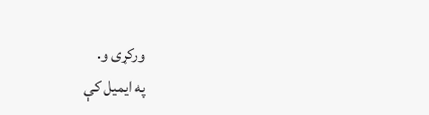ورکړی و.
په ایمیل کې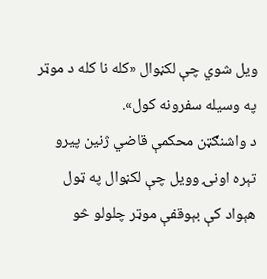ویل شوي چې لکڼوال «کله نا کله د موټر په وسیله سفرونه کول».
د واشنګټن محکمې قاضي ژنین پیرو تېره اونۍ وویل چې لکڼوال په ټول هېواد کې بېوقفې موټر چلولو څو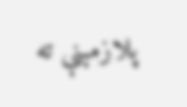پلازمېنې ته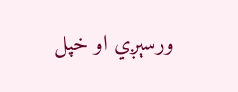ورسېږي او خپل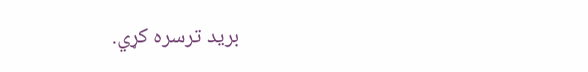برید ترسره کړي.